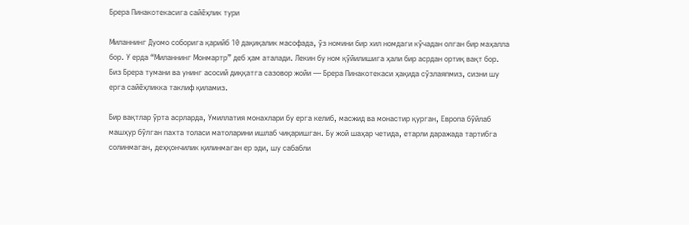Брера Пинакотекасига сайёҳлик тури

Миланнинг Дуомо соборига қарийб 10 дақиқалик масофада, ўз номини бир хил номдаги кўчадан олган бир маҳалла бор. У ерда “Миланнинг Монмартр” деб ҳам аталади. Лекин бу ном қўйилишига ҳали бир асрдан ортиқ вақт бор. Биз Брера тумани ва унинг асосий диққатга сазовор жойи — Брера Пинакотекаси ҳақида сўзлаяпмиз, сизни шу ерга сайёҳликка таклиф қиламиз.

Бир вақтлар ўрта асрларда, Умиллатия монахлари бу ерга келиб, масжид ва монастир қурган, Европа бўйлаб машҳур бўлган пахта толаси матоларини ишлаб чиқаришган. Бу жой шаҳар четида, етарли даражада тартибга солинмаган, деҳқончилик қилинмаган ер эди, шу сабабли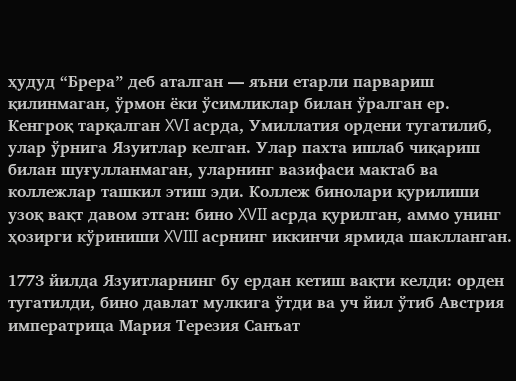ҳудуд “Брера” деб аталган — яъни етарли парвариш қилинмаган, ўрмон ёки ўсимликлар билан ўралган ер. Кенгроқ тарқалган XVI асрда, Умиллатия ордени тугатилиб, улар ўрнига Язуитлар келган. Улар пахта ишлаб чиқариш билан шуғулланмаган, уларнинг вазифаси мактаб ва коллежлар ташкил этиш эди. Коллеж бинолари қурилиши узоқ вақт давом этган: бино XVII асрда қурилган, аммо унинг ҳозирги кўриниши XVIII асрнинг иккинчи ярмида шаклланган.

1773 йилда Язуитларнинг бу ердан кетиш вақти келди: орден тугатилди, бино давлат мулкига ўтди ва уч йил ўтиб Австрия императрица Мария Терезия Санъат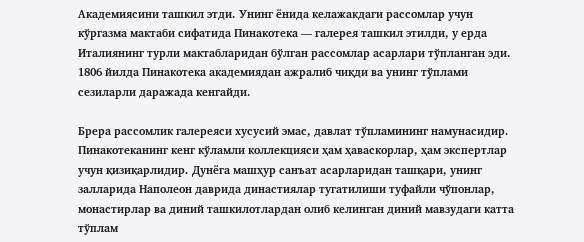Академиясини ташкил этди. Унинг ёнида келажакдаги рассомлар учун кўргазма мактаби сифатида Пинакотека — галерея ташкил этилди, у ерда Италиянинг турли мактабларидан бўлган рассомлар асарлари тўпланган эди. 1806 йилда Пинакотека академиядан ажралиб чиқди ва унинг тўплами сезиларли даражада кенгайди.

Брера рассомлик галереяси хусусий эмас, давлат тўпламининг намунасидир. Пинакотеканинг кенг кўламли коллекцияси ҳам ҳаваскорлар, ҳам экспертлар учун қизиқарлидир. Дунёга машҳур санъат асарларидан ташқари, унинг залларида Наполеон даврида династиялар тугатилиши туфайли чўпонлар, монастирлар ва диний ташкилотлардан олиб келинган диний мавзудаги катта тўплам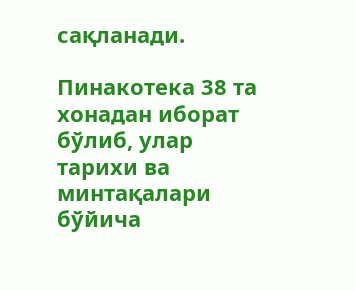сақланади.

Пинакотека 38 та хонадан иборат бўлиб, улар тарихи ва минтақалари бўйича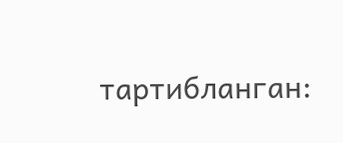тартибланган: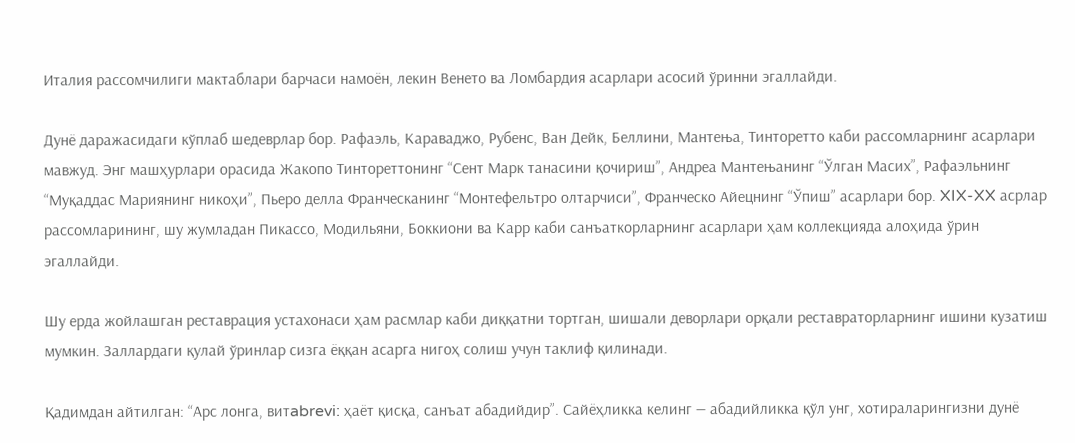Италия рассомчилиги мактаблари барчаси намоён, лекин Венето ва Ломбардия асарлари асосий ўринни эгаллайди.

Дунё даражасидаги кўплаб шедеврлар бор. Рафаэль, Караваджо, Рубенс, Ван Дейк, Беллини, Мантења, Тинторетто каби рассомларнинг асарлари мавжуд. Энг машҳурлари орасида Жакопо Тинтореттонинг “Сент Марк танасини қочириш”, Андреа Мантењанинг “Ўлган Масих”, Рафаэльнинг “Муқаддас Мариянинг никоҳи”, Пьеро делла Франческанинг “Монтефельтро олтарчиси”, Франческо Айецнинг “Ўпиш” асарлари бор. XIX-XX асрлар рассомларининг, шу жумладан Пикассо, Модильяни, Боккиони ва Карр каби санъаткорларнинг асарлари ҳам коллекцияда алоҳида ўрин эгаллайди.

Шу ерда жойлашган реставрация устахонаси ҳам расмлар каби диққатни тортган, шишали деворлари орқали реставраторларнинг ишини кузатиш мумкин. Заллардаги қулай ўринлар сизга ёққан асарга нигоҳ солиш учун таклиф қилинади.

Қадимдан айтилган: “Арс лонга, витabrevi: ҳаёт қисқа, санъат абадийдир”. Сайёҳликка келинг — абадийликка қўл унг, хотираларингизни дунё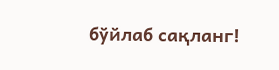бўйлаб сақланг!